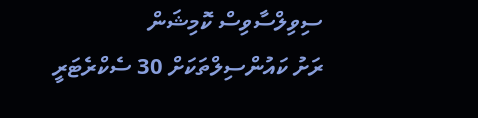ސިވިލްސާވިސް ކޮމިޝަން
ރަށު ކައުންސިލްތަކަށް 30 ސެކްރެޓަރީ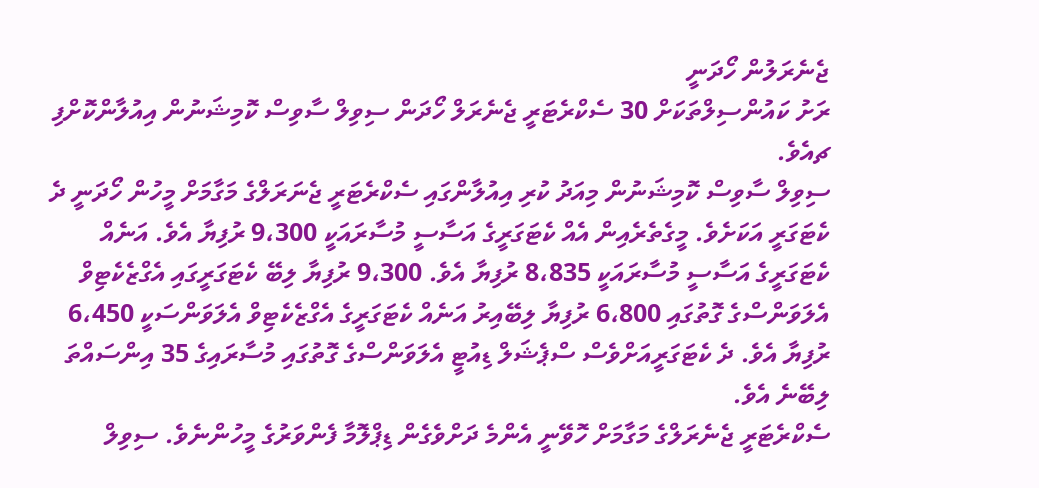ޖެނެރަލުން ހޯދަނީ
ރަށު ކައުންސިލްތަކަށް 30 ސެކްރެޓަރީ ޖެނެރަލް ހޯދަން ސިވިލް ސާވިސް ކޮމިޝަނުން އިއުލާންކޮށްފި ޗއެވެ.
ސިވިލް ސާވިސް ކޮމިޝަނުން މިއަދު ކުރި އިއުލާންގައި ސެކްރެޓަރީ ޖެނަރަލްގެ މަގާމަށް މީހުން ހޯދަނީ ދެ ކެޓަގަރީ އަކަށެވެ. މީގެތެރެއިން އެއް ކެޓަގަރީގެ އަސާސީ މުސާރައަކީ 9،300 ރުފިޔާ އެވެ. އަނެއް ކެޓަގަރީގެ އަސާސީ މުސާރައަކީ 8،835 ރުފިޔާ އެވެ. 9،300 ރުފިޔާ ލިބޭ ކެޓަގަރީގައި އެގްޒެކެޓިވް އެލަވަންސްގެ ގޮތުގައި 6،800 ރުފިޔާ ލިބޭއިރު އަނެއް ކެޓަގަރީގެ އެގްޒެކެޓިވް އެލަވަންސަކީ 6،450 ރުފިޔާ އެވެ. ދެ ކެޓަގަރީއަށްވެސް ސްޕެޝަލް ޑިއުޓީ އެލަވަންސްގެ ގޮތުގައި މުސާރައިގެ 35 އިންސައްތަ ލިބޭނެ އެވެ.
ސެކްރެޓަރީ ޖެނެރަލްގެ މަގާމަށް ހޮވޭނީ އެންމެ ދަށްވެގެން ޑިޕްލޮމާ ފެންވަރުގެ މީހުންނެވެ. ސިވިލް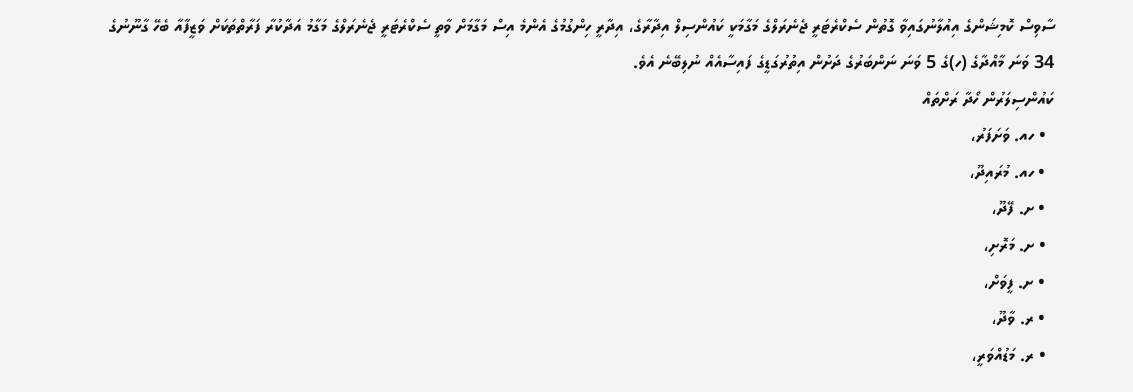ސާވިސް ކޮމިޝަންގެ އިއުލާނުގައިވާ ގޮތުން ސެކްރެޓަރީ ޖެނެރަލްގެ މަގާމަކީ ކައުންސިލް އިދާރާގެ، އިދާރީ ހިންގުމުގެ އެންމެ އިސް މަގާމަށް ވާތީ ސެކްރެޓަރީ ޖެނެރަލްގެ މަގާމު އަދާކުރާ ފަރާތްތަކަށް ވަޒީފާއާ ބެހޭ ގާނޫނުގެ 34 ވަނަ މާއްދާގެ (ހ)ގެ 5 ވަނަ ނަންބަރުގެ ދަށުން އިތުރުގަޑީގެ ފައިސާއެއް ނުލިބޭނެ އެވެ.
ކައުންސިލަރުން ހޯދާ ރަށްތައް
  • ހއ. ވަށަފަރު،
  • ހއ. މުރައިދޫ،
  • ށ. ފޭދޫ،
  • ށ. މަރޮށި،
  • ށ. ފީވަށް،
  • ރ. ވާދޫ،
  • ރ. މަޑުއްވަރީ،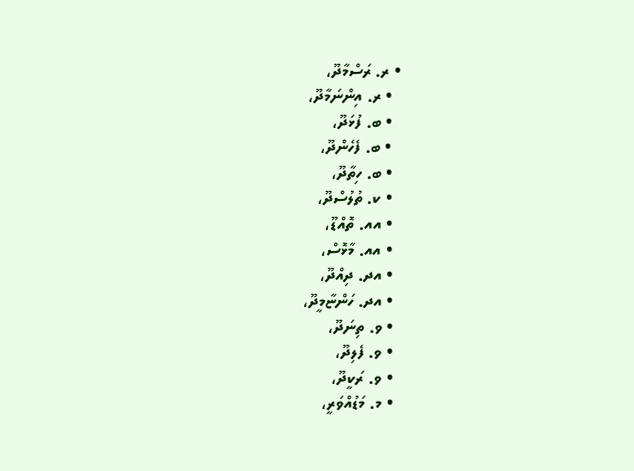• ރ. ރަސްމާދޫ،
  • ރ. އިންނަމާދޫ،
  • ބ. ފުޅަދޫ،
  • ބ. ފެހެންދޫ،
  • ބ. ހިތާދޫ،
  • ކ. ތުލުސްދޫ،
  • އއ. ތޮއްޑޫ،
  • އއ. މާޅޮސް،
  • އދ. ދިއްދޫ،
  • އދ. ހަންޏާމީދޫ،
  • ވ. ތިނަދޫ،
  • ވ. ފެލިދޫ،
  • ވ. ރަކީދޫ،
  • މ. މަޑުއްވަރީ،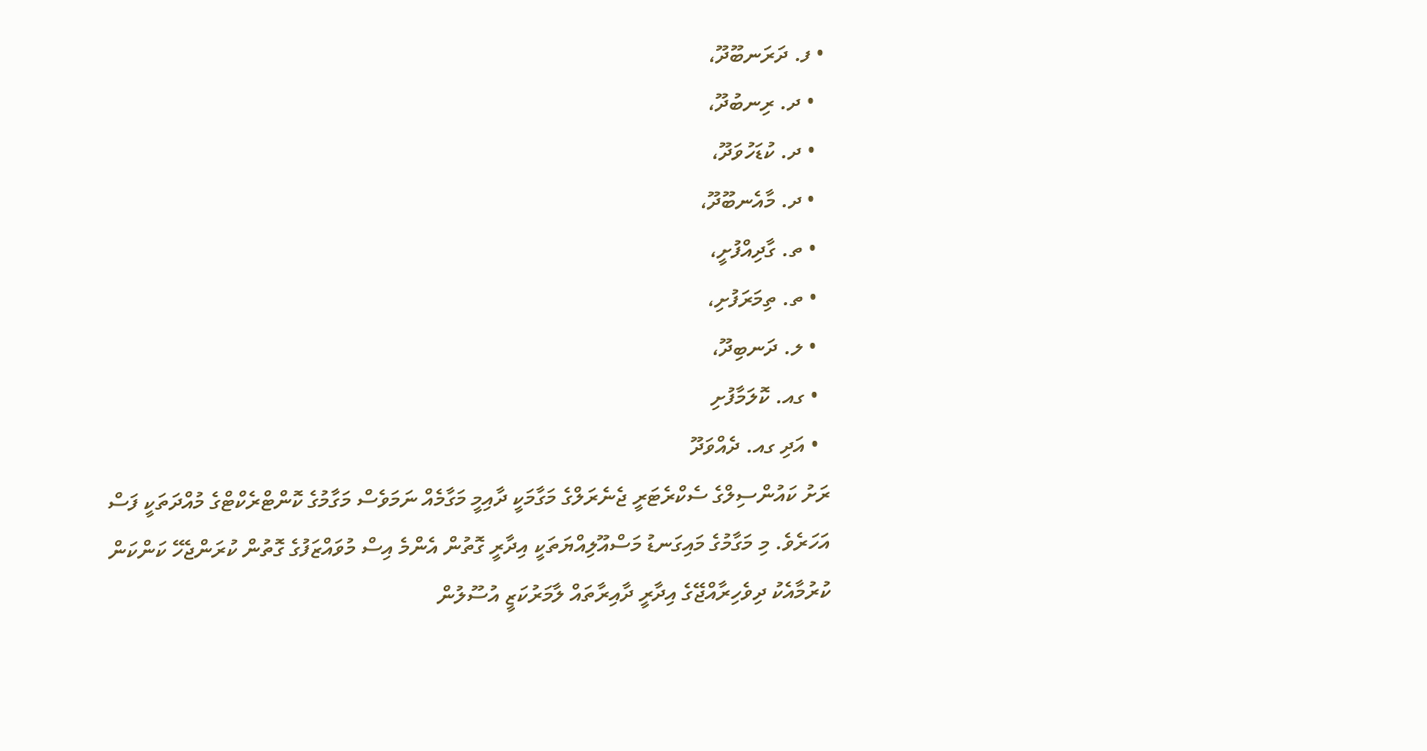• ފ. ދަރަނބޫދޫ،
  • ދ. ރިނބުދޫ،
  • ދ. ކުޑަހުވަދޫ،
  • ދ. މާއެނބޫދޫ،
  • ތ. ގާދިއްފުށީ،
  • ތ. ތިމަރަފުށި،
  • ލ. ދަނބިދޫ،
  • ގއ. ކޮލަމާފުށި
  • އަދި ގއ. ދެއްވަދޫ
ރަށު ކައުންސިލްގެ ސެކްރެޓަރީ ޖެނެރަލްގެ މަގާމަކީ ދާއިމީ މަގާމެއް ނަމަވެސް މަގާމުގެ ކޮންޓްރެކްޓްގެ މުއްދަތަކީ ފަސް އަހަރެވެ. މި މަގާމުގެ މައިގަނޑު މަސްއޫލިއްޔަތަކީ އިދާރީ ގޮތުން އެންމެ އިސް މުވައްޒަފުގެ ގޮތުން ކުރަންޖެހޭ ކަންކަން ކުރުމާއެކު ދިވެހިރާއްޖޭގެ އިދާރީ ދާއިރާތައް ލާމަރުކަޒީ އުސޫލުން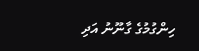ހިންގުމުގެ ގާނޫނު އަދި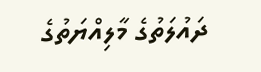ދައުލަތުގެ މާލިއްޔަތުގެ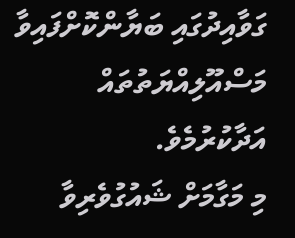ގަވާއިދުގައި ބަޔާންކޮށްފައިވާ މަސްއޫލިއްޔަތުތައް އަދާކުރުމެވެ.
މި މަގާމަށް ޝައުގުވެރިވާ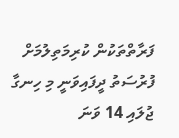ފަރާތްތަކުން ކުރިމަތިލުމަށް ފުރުސަތު ދީފައިވަނީ މި ހިނގާ ޖުލައި 14 ވަނަ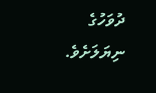ދުވަހުގެ ނިޔަލަށެވެ.